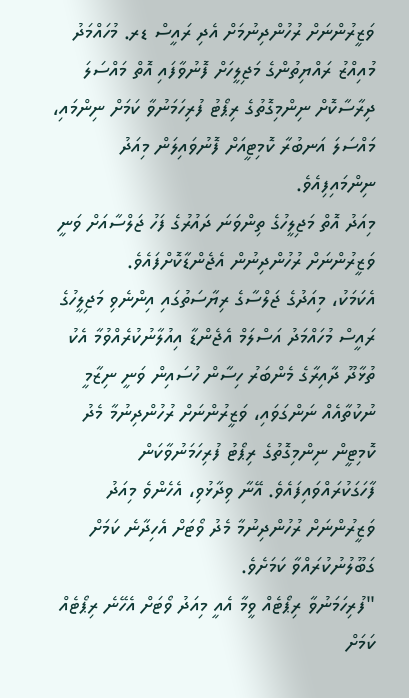ވަޒީރުންނަށް ރުހުންދިނުމަށް އެދި ރައީސް ޑރ. މުހައްމަދު މުއިއްޒު ރައްޔިތުންގެ މަޖިލީހަށް ފޮނުވާފައި އޮތް މައްސަލަ ދިރާސާކޮށް ނިންމިގޮތުގެ ރިޕޯޓު ފުރިހަމަނުވާ ކަމަށް ނިންމައި، މައްސަލަ އަނބުރާ ކޮމިޓީއަށް ފޮނުވައިލަން މިއަދު ނިންމައިފިއެވެ.
މިއަދު އޮތް މަޖިލީހުގެ ތިންވަނަ ދައުރުގެ ފަހު ޖަލްސާއަށް ވަނީ ވަޒީރުންނަށް ރުހުންދިނުން އެޖެންޑާކޮށްފައެވެ.
އެކަމަކު، މިއަދުގެ ޖަލްސާގެ ރިޔާސަތުގައި އިންނެވި މަޖިލީހުގެ ރައީސް މުހައްމަދު އަސްލަމް އެޖެންޑާ އިއުލާނުކުރެއްވުމާ އެކު ތުޅާދޫ ދާއިރާގެ މެންބަރު ހިސާން ހުސައިން ވަނީ ނިޒާމީ ނުކުތާއެއް ނަންގަވައި، ވަޒީރުންނަށް ރުހުންދިނުމާ މެދު ކޮމިޓީން ނިންމިގޮތުގެ ރިޕޯޓު ފުރިހަމަނުވާކަން ފާހަގަކުރައްވައިފައެވެ. އޭނާ ވިދާޅުވި، އެހެންވެ މިއަދު ވަޒީރުންނަށް ރުހުންދިނުމާ މެދު ވޯޓަށް އެހިދާނެ ކަމަށް ގަބޫލުނުކުރައްވާ ކަމަށެވެ.
"ފުރިހަމަނުވާ ރިޕޯޓެއް ވީމާ އެއީ މިއަދު ވޯޓަށް އެހޭނެ ރިޕޯޓެއް ކަމަށް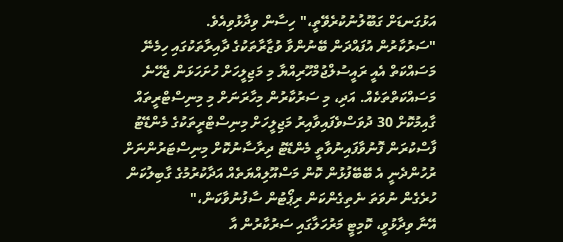އަޅުގަނޑަށް ގަބޫލުނުކުރެވޭތީ،" ހިސާން ވިދާޅުވިއެވެ.
"ސަރުކާރުން އުފައްދަން ބޭނުންވާ ވުޒާރާތަކުގެ ދާއިރާތަކުގައި ހިމެނޭ މަސައްކަތް އެއީ ރައީސުލްޖުމްހޫރިއްޔާ މި މަޖިލީހަށް ހުށަހަޅަން ޖެހޭނެ މަސައްކަތްތަކެއް. އަދި، މި ސަރުކާރުން މިހާރަނަށް މި މިނިސްޓްރީތައް ގާއިމުކޮށް 30 ދުވަސްވެފައިވާއިރު މަޖިލީހަށް މިނިސްޓްރީތަކުގެ މެންޑޭޓު ފާސްކުރަން ފޮނުވާފައިނުވާތީ މެންޑޭޓު ދިރާސާނުކޮށް މިނިސްޓަރުންނަށް ރުހުންދެނީ އެ ބޭބޭފުޅުން ކޮން މަސްއޫލިއްޔަތެއް އަދާކުރުމުގެ ގާބިލުކަން ހުރެގެން ނުވަތަ ނެތިގެންކަން ރިޕޯޓުން ސާފުނުވާކަން،"
އޭނާ ވިދާޅުވީ، ކޮމިޓީ މަރުހަލާގައި ސަރުކާރުން އާ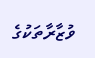ވުޒާރާތަކުގެ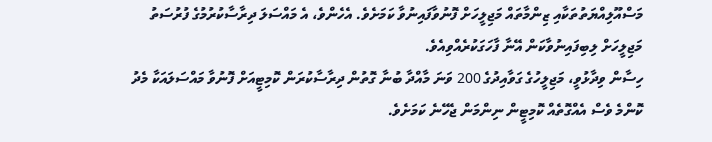މަސްއޫލިއްޔަތުތަކާއި ޒިންމާތައް މަޖިލީހަށް ފޮނުވާފައިނުވާ ކަމަށެވެ. އެހެންވެ، އެ މައްސަލަ ދިރާސާކުރުމުގެ ފުރުސަތު މަޖިލީހަށް ލިބިފައިނުވާކަން އޭނާ ފާހަގަކުރެއްވިއެވެ.
ހިސާން ވިދާޅުވީ، މަޖިލީހުގެ ގަވާއިދުގެ 200 ވަނަ މާއްދާ ބުނާ ގޮތުން ދިރާސާކުރަން ކޮމިޓީއަށް ފޮނުވާ މައްސަލައަކާ މެދު ކޮންމެ ވެސް އެއްގޮތެއް ކޮމިޓީން ނިންމަން ޖެހޭނެ ކަމަށެވެ.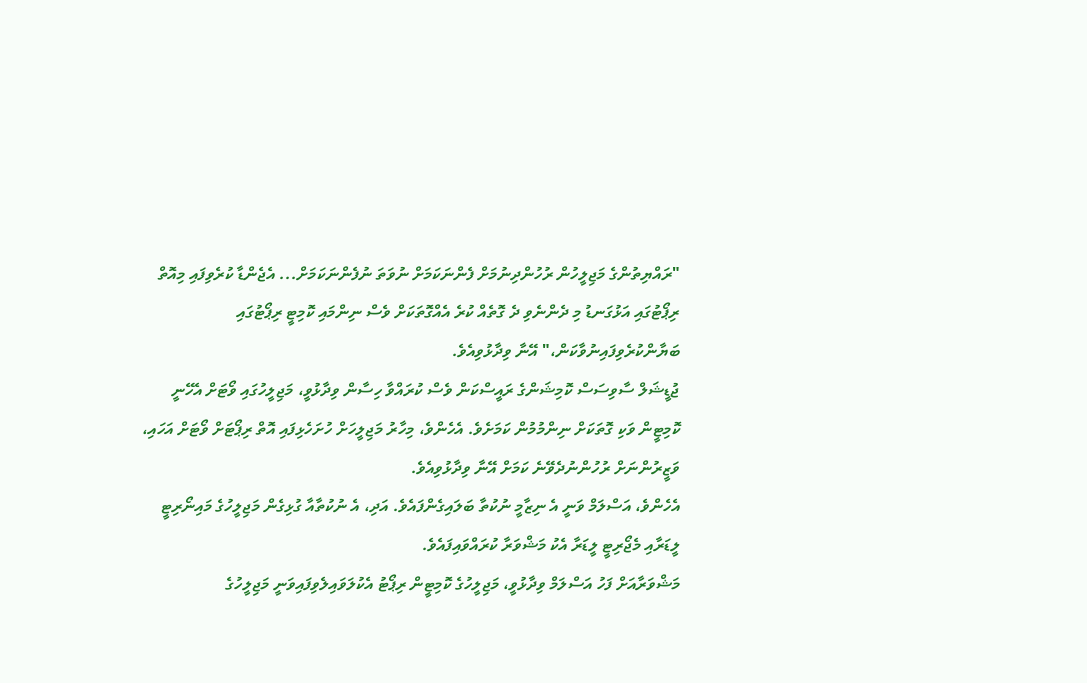"ރައްޔިތުންގެ މަޖިލީހުން ރުހުންދިނުމަށް ފެންނަކަމަށް ނުވަތަ ނުފެންނަކަމަށް... އެޖެންޑާ ކުރެވިފައި މިއޮތް ރިޕޯޓުގައި އަޅުގަނޑު މި ދެންނެވި ދެ ގޮތެއް ކުރެ އެއްގޮތަކަށް ވެސް ނިންމައި ކޮމިޓީ ރިޕޯޓުގައި ބަޔާންކުރެވިފައިނުވާކަން،" އޭނާ ވިދާޅުވިއެވެ.
ޖުޑީޝަލް ސާވިސަސް ކޮމިޝަންގެ ރައީސްކަން ވެސް ކުރައްވާ ހިސާން ވިދާޅުވީ، މަޖިލީހުގައި ވޯޓަށް އެހޭނީ ކޮމިޓީން ވަކި ގޮތަކަށް ނިންމުމުން ކަމަށެވެ. އެހެންވެ، މިހާރު މަޖިލީހަށް ހުށަހެޅިފައި އޮތް ރިޕޯޓަށް ވޯޓަށް އަހައި، ވަޒީރުންނަށް ރުހުންނުދެވޭނެ ކަމަށް އޭނާ ވިދާޅުވިއެވެ.
އެހެންވެ، އަސްލަމް ވަނީ އެ ނިޒާމީ ނުކުތާ ބަލައިގެންފައެވެ. އަދި، އެ ނުކުތާއާ ގުޅިގެން މަޖިލީހުގެ މައިނޯރިޓީ ލީޑަރާއި މެޖޯރިޓީ ލީޑަރާ އެކު މަޝްވަރާ ކުރައްވައިފައެވެ.
މަޝްވަރާއަށް ފަހު އަސްލަމް ވިދާޅުވީ، މަޖިލީހުގެ ކޮމިޓީން ރިޕޯޓު އެކުލަވައިލެވިފައިވަނީ މަޖިލީހުގެ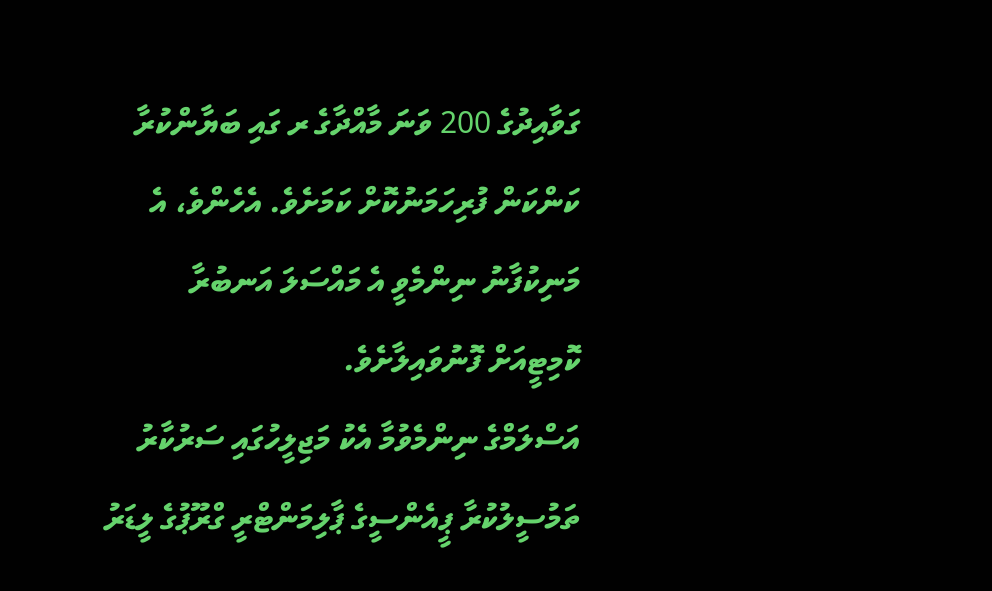ގަވާއިދުގެ 200 ވަނަ މާއްދާގެ ރ ގައި ބަޔާންކުރާ ކަންކަން ފުރިހަމަނުކޮށް ކަމަށެވެ. އެހެންވެ، އެ މަނިކުފާނު ނިންމެވީ އެ މައްސަލަ އަނބުރާ ކޮމިޓީއަށް ފޮނުވައިލާށެވެ.
އަސްލަމްގެ ނިންމެވުމާ އެކު މަޖިލީހުގައި ސަރުކާރު ތަމުސީލުކުރާ ޕީއެންސީގެ ޕާލިމަންޓްރީ ގްރޫޕުގެ ލީޑަރު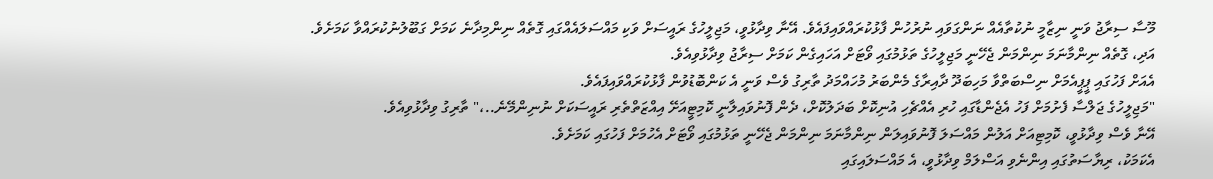މޫސާ ސިރާޖު ވަނީ ނިޒާމީ ނުކުތާއެއް ނަންގަވައި ނުރުހުން ފާޅުކުރައްވައިފައެވެ. އޭނާ ވިދާޅުވީ، މަޖިލީހުގެ ރައީސަށް ވަކި މައްސަލައެއްގައި ގޮތެއް ނިންމިދާނެ ކަމަށް ގަބޫލުނުކުރައްވާ ކަމަށެވެ. އަދި، ގޮތެއް ނިންމާނަމަ ނިންމަން ޖެހޭނީ މަޖިލީހުގެ ތަޅުމުގައި ވޯޓަށް އަހައިގެން ކަމަށް ސިރާޖު ވިދާޅުވިއެވެ.
އެއަށް ފަހުގައި ޕީޕީއެމަށް ނިސްބަތްވާ މަހިބަދޫ ދާއިރާގެ މެންބަރު މުހައްމަދު ތާރިގު ވެސް ވަނީ އެ ކަންބޮޑުވުން ފާޅުކުރައްވައިފައެވެ.
"މަޖިލީހުގެ ޖަލްސާ ފެށުމަށް ފަހު އެޖެންޑާގައި ހުރި އެއްޗެހި އުނިކޮށް ބަދަލުކޮށް، ދެން ފޮނުވައިލާނީ ކޮމިޓީއަށޭ އިއްޒަތްތެރި ރައީސަކަށް ނުނިންމޭނެ..،" ތާރިގު ވިދާޅުވިއެވެ.
އޭނާ ވެސް ވިދާޅުވީ، ކޮމިޓިއަށް އަލުން މައްސަލަ ފޮނުވައިލަން ނިންމާނަމަ ނިންމަން ޖެހޭނީ ތަޅުމުގައި ވޯޓަށް އެހުމަށް ފަހުގައި ކަމަށެވެ.
އެކަމަކު، ރިޔާސަތުގައި އިންނެވި އަސްލަމް ވިދާޅުވީ، އެ މައްސަލައިގައި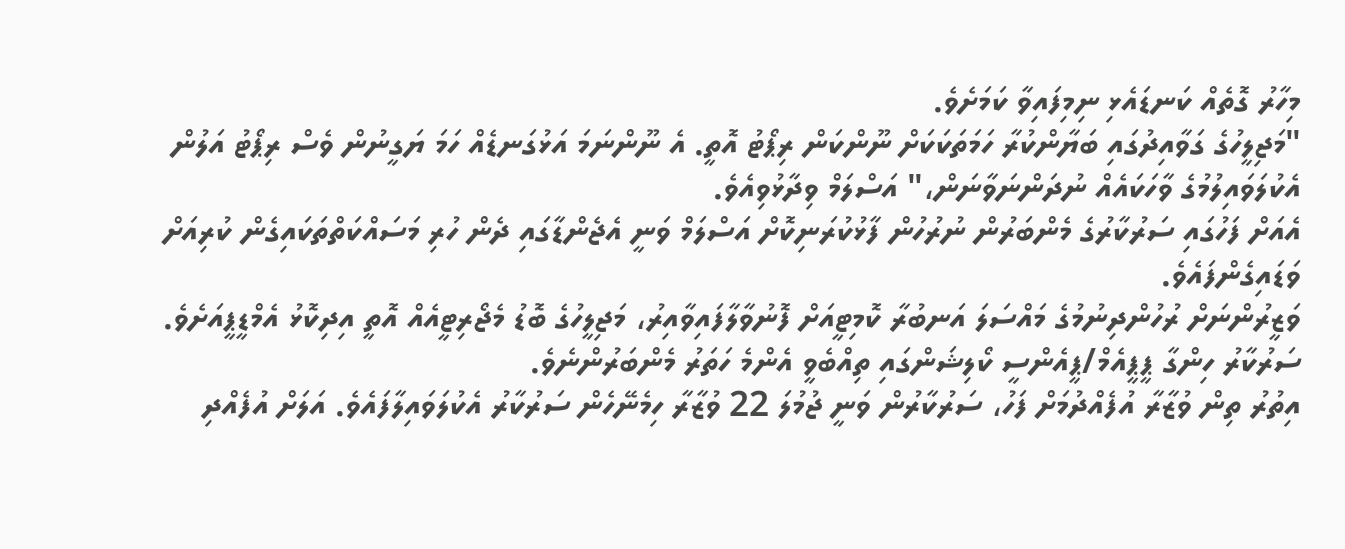މިހާރު ގޮތެއް ކަނޑައެޅި ނިމިފައިވާ ކަމަށެވެ.
"މަޖިލީހުގެ ގަވާއިދުގައި ބަޔާންކުރާ ހަމަތަކަކަށް ނޫންކަން ރިޕޯޓު އޮތީ. އެ ނޫންނަމަ އަޅުގަނޑެއް ހަމަ ޔަގީނުން ވެސް ރިޕޯޓު އަލުން އެކުލަވައިލުމުގެ ވާހަކައެއް ނުދަންނަވާނަން،" އަސްލަމް ވިދާޅުވިއެވެ.
އެއަށް ފަހުގައި ސަރުކާރުގެ މެންބަރުން ނުރުހުން ފާޅުކުރަނިކޮށް އަސްލަމް ވަނީ އެޖެންޑާގައި ދެން ހުރި މަސައްކަތްތަކައިގެން ކުރިއަށް ވަޑައިގެންފައެވެ.
ވަޒީރުންނަށް ރުހުންދިނުމުގެ މައްސަލަ އަނބުރާ ކޮމިޓީއަށް ފޮނުވާލާފައިވާއިރު، މަޖިލީހުގެ ބޮޑު މެޖޯރިޓީއެއް އޮތީ އިދިކޮޅު އެމްޑީޕީއަށެވެ. ސަރުކާރު ހިންގާ ޕީޕީއެމް/ޕީއެންސީ ކޯލިޝަންގައި ތިއްބެވީ އެންމެ ހަތަރު މެންބަރުންނެވެ.
އިތުރު ތިން ވުޒާރާ އުފެއްދުމަށް ފަހު، ސަރުކާރުން ވަނީ ޖުމުލަ 22 ވުޒާރާ ހިމެނޭހެން ސަރުކާރު އެކުލަވައިލާފައެވެ. އަލަށް އުފެއްދި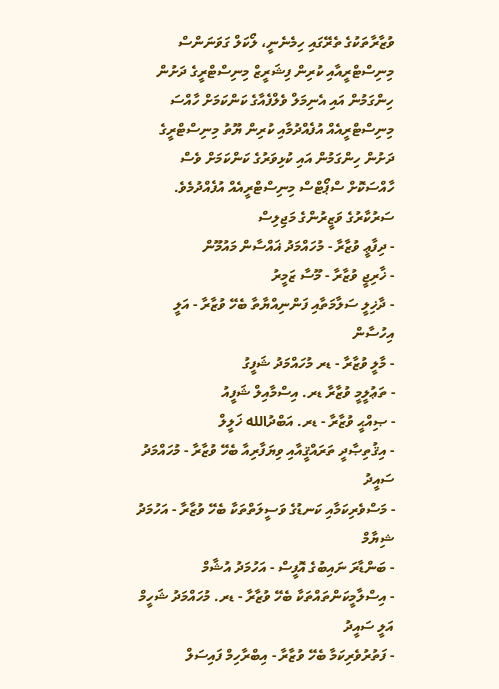ވުޒާރާތަކުގެ ތެރޭގައި ހިމެނެނީ، ލޯކަލް ގަވަނަންސް މިނިސްޓްރީއާއި ކުރިން ފިޝަރީޒް މިނިސްޓްރީގެ ދަށުން ހިންގަމުން އައި އެނިމަލް ވެލްފެއާގެ ކަންކަމަށް ހާއްސަ މިނިސްޓްރީއެއް އުފެއްދުމާއި ކުރިން ޔޫތު މިނިސްޓްރީގެ ދަށުން ހިންގަމުން އައި ކުޅިވަރުގެ ކަންކަމަށް ވެސް ހާއްސަކޮށް ސްޕޯޓްސް މިނިސްޓްރީއެއް އުފެއްދުމެވެ.
ސަރުކާރުގެ ވަޒީރުންގެ މަޖިލިސް
- ދިފާޢީ ވުޒާރާ - މުހައްމަދު ޣައްސާން މައުމޫން
- ޚާރިޖީ ވުޒާރާ - މޫސާ ޒަމީރު
- ދާޚިލީ ސަލާމަތާއި ފަންނިއްޔާތާ ބެހޭ ވުޒާރާ - އަލީ އިހުސާން
- މާލީ ވުޒާރާ - ޑރ މުހައްމަދު ޝަފީގު
- ތަޢުލީމީ ވުޒާރާ ޑރ. އިސްމާއިލް ޝަފީއު
- ޞިއްޙީ ވުޒާރާ - ޑރ. އަބްދުالله ޚަލީލް
- އިޤުތިޞާދީ ތަރައްޤީއާއި ވިޔަފާރިއާ ބެހޭ ވުޒާރާ - މުހައްމަދު ސައީދު
- މަސްވެރިކަމާއި ކަނޑުގެ ވަސީލަތްތަކާ ބެހޭ ވުޒާރާ - އަހުމަދު ޝިޔާމް
- ބަންޑާރަ ނައިބުގެ އޮފީސް - އަހުމަދު އުޝާމް
- އިސްލާމީކަންތައްތަކާ ބެހޭ ވުޒާރާ - ޑރ. މުހައްމަދު ޝަހީމް އަލީ ސައީދު
- ފަތުރުވެރިކަމާ ބެހޭ ވުޒާރާ - އިބްރާހިމް ފައިސަލް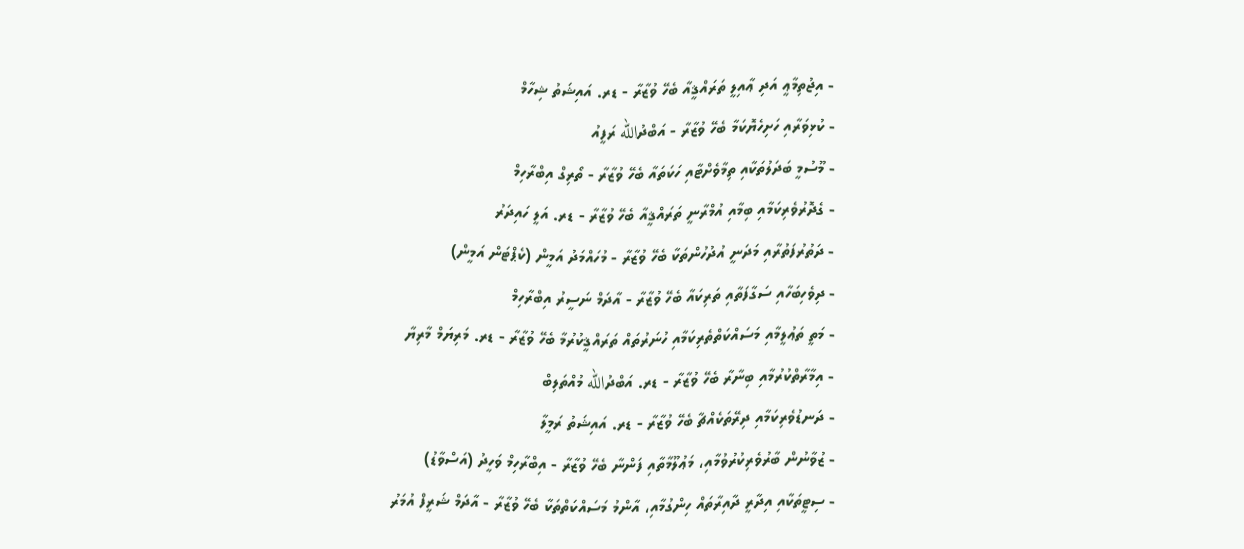- އިޖުތިމާޢީ އަދި ޢާއިލީ ތަރައްޤީއާ ބެހޭ ވުޒާރާ - ޑރ. އައިޝަތު ޝިހާމް
- ކުޅިވަރާއި ހަށިހެޔޮކަމާ ބެހޭ ވުޒާރާ - އަބްދުالله ރަފީއު
- މޫސުމީ ބަދަލުތަކާއި ތިމާވެށްޓާއި ހަކަތައާ ބެހޭ ވުޒާރާ - ތޯރިގް އިބްރާހިމް
- ގެދޮރުވެރިކަމާއި ބިމާއި އުމްރާނީ ތަރައްޤީއާ ބެހޭ ވުޒާރާ - ޑރ. އަލީ ހައިދަރު
- ދަތުރުފަތުރާއި މަދަނީ އުދުހުންތަކާ ބެހޭ ވުޒާރާ - މުހައްމަދު އަމީން (ކެޕްޓަން އަމީން)
- ދިވެހިބަހާއި ސަގާފަތާއި ތަރިކައާ ބެހޭ ވުޒާރާ - އާދަމް ނަސީރު އިބްރާހިމް
- މަތީ ތަޢުލީމާއި މަސައްކަތްތެރިކަމާއި ހުނަރުތައް ތަރައްޤީކުރުމާ ބެހޭ ވުޒާރާ - ޑރ. މަރިޔަމް މާރިޔާ
- އިމާރާތްކުރުމާއި ބިނާރާ ބެހޭ ވުޒާރާ - ޑރ. އަބްދުالله މުއްތަލިބް
- ދަނޑުވެރިކަމާއި ދިރޭތަކެއްޗާ ބެހޭ ވުޒާރާ - ޑރ. އައިޝަތު ރަމީލާ
- ޒުވާނުން ބާރުވެރިކުރުވުމާއި، މަޢުލޫމާތާއި ފަންނާ ބެހޭ ވުޒާރާ - އިބްރާހިމް ވަހީދު (އަސްވާޑު)
- ސިޓީތަކާއި އިދާރީ ދާއިރާތައް ހިންގުމާއި، އާންމު މަސައްކަތްތަކާ ބެހޭ ވުޒާރާ - އާދަމް ޝަރީފް އުމަރު